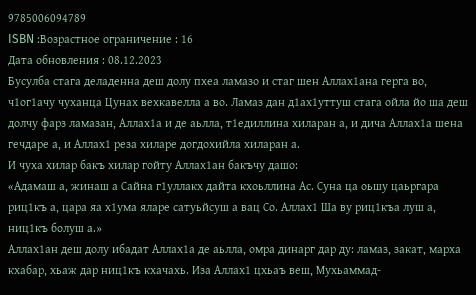9785006094789
ISBN :Возрастное ограничение : 16
Дата обновления : 08.12.2023
Бусулба стага деладенна деш долу пхеа ламазо и стаг шен Аллах1ана герга во, ч1ог1ачу чуханца Цунах вехкавелла а во. Ламаз дан д1ах1уттуш стага ойла йо ша деш долчу фарз ламазан, Аллах1а и де аьлла, т1едиллина хиларан а, и дича Аллах1а шена гечдаре а, и Аллах1 реза хиларе догдохийла хиларан а.
И чуха хилар бакъ хилар гойту Аллах1ан бакъчу дашо:
«Адамаш а, жинаш а Сайна г1уллакх дайта кхоьллина Ас. Суна ца оьшу цаьргара риц1къ а, цара яа х1ума яларе сатуьйсуш а вац Со. Аллах1 Ша ву риц1къа луш а, ниц1къ болуш а.»
Аллах1ан деш долу ибадат Аллах1а де аьлла, омра динарг дар ду: ламаз, закат, марха кхабар, хьаж дар ниц1къ кхачахь. Иза Аллах1 цхьаъ веш, Мухьаммад-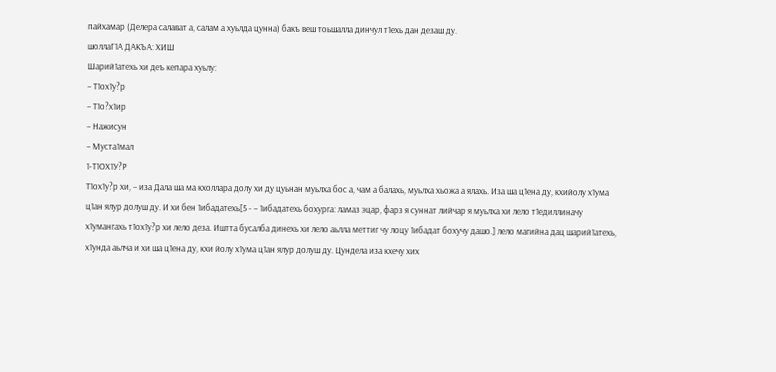пайхамар (Делера салават а, салам а хуьлда цунна) бакъ веш тоьшалла динчул т1ехь дан дезаш ду.
шоллаГ1А ДАКЪА: ХИШ
Шарий1атехь хи деъ кепара хуьлу:
– Т1ох1у?р
– Т1о?х1ир
– Нажисун
– Муста1мал
1-Т1ОХ1У?Р
Т1ох1у?р хи, – иза Дала ша ма кхоллара долу хи ду цуьнан муьлха бос а, чам а балахь, муьлха хьожа а ялахь. Иза ша ц1ена ду, кхийолу х1ума ц1ан ялур долуш ду. И хи бен 1ибадатехь[5 - – 1ибадатехь бохурга: ламаз эцар, фарз я суннат лийчар я муьлха хи лело т1едиллиначу х1умангахь т1ох1у?р хи лело деза. Иштта бусалба динехь хи лело аьлла меттиг чу лоцу 1ибадат бохучу дашо.] лело магийна дац шарий1атехь, х1унда аьлча и хи ша ц1ена ду, кхи йолу х1ума ц1ан ялур долуш ду. Цундела иза кхечу хих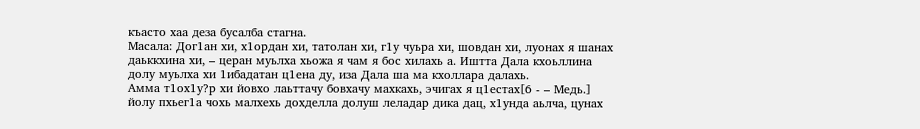къасто хаа деза бусалба стагна.
Масала: Дог1ан хи, х1ордан хи, татолан хи, г1у чуьра хи, шовдан хи, луонах я шанах даьккхина хи, – церан муьлха хьожа я чам я бос хилахь а. Иштта Дала кхоьллина долу муьлха хи 1ибадатан ц1ена ду, иза Дала ша ма кхоллара далахь.
Амма т1ох1у?р хи йовхо лаьттачу бовхачу махкахь, эчигах я ц1естах[6 - – Медь.] йолу пхьег1а чохь малхехь дохделла долуш леладар дика дац, х1унда аьлча, цунах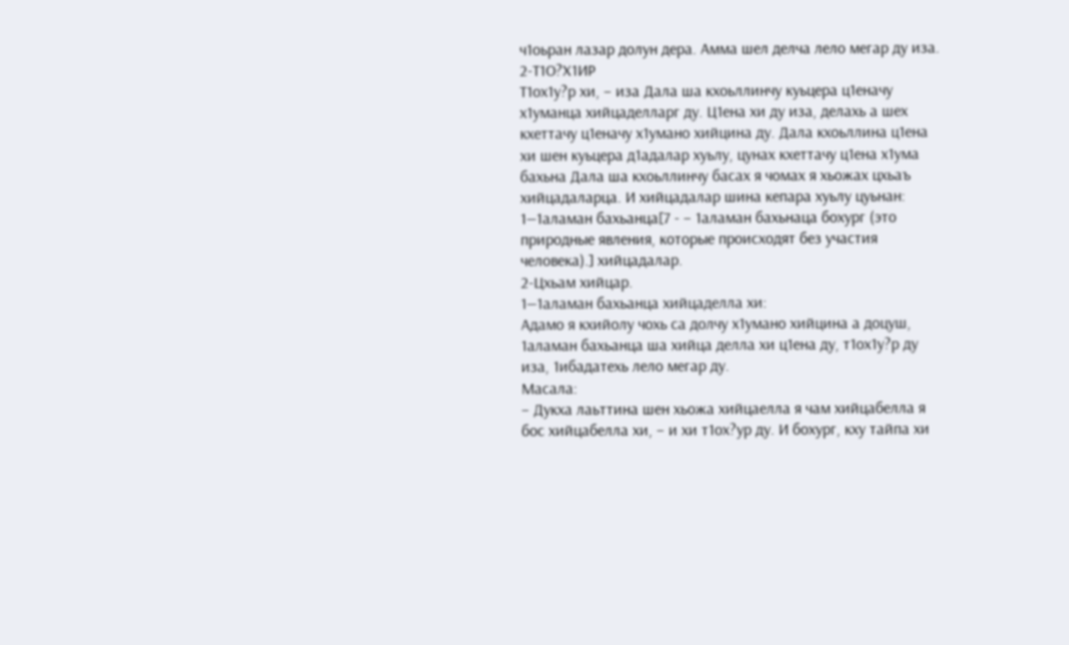ч1оьран лазар долун дера. Амма шел делча лело мегар ду иза.
2-Т1О?Х1ИР
Т1ох1у?р хи, – иза Дала ша кхоьллинчу куьцера ц1еначу х1уманца хийцаделларг ду. Ц1ена хи ду иза, делахь а шех кхеттачу ц1еначу х1умано хийцина ду. Дала кхоьллина ц1ена хи шен куьцера д1адалар хуьлу, цунах кхеттачу ц1ена х1ума бахьна Дала ша кхоьллинчу басах я чомах я хьожах цхьаъ хийцадаларца. И хийцадалар шина кепара хуьлу цуьнан:
1—1аламан бахьанца[7 - – 1аламан бахьнаца бохург (это природные явления, которые происходят без участия человека).] хийцадалар.
2-Цхьам хийцар.
1—1аламан бахьанца хийцаделла хи:
Адамо я кхийолу чохь са долчу х1умано хийцина а доцуш, 1аламан бахьанца ша хийца делла хи ц1ена ду, т1ох1у?р ду иза, 1ибадатехь лело мегар ду.
Масала:
– Дукха лаьттина шен хьожа хийцаелла я чам хийцабелла я бос хийцабелла хи, – и хи т1ох?ур ду. И бохург, кху тайпа хи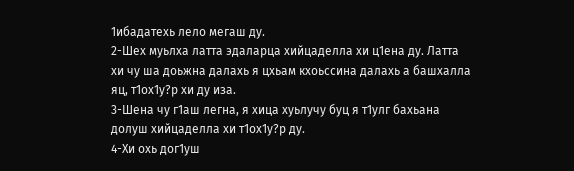1ибадатехь лело мегаш ду.
2-Шех муьлха латта эдаларца хийцаделла хи ц1ена ду. Латта хи чу ша доьжна далахь я цхьам кхоьссина далахь а башхалла яц, т1ох1у?р хи ду иза.
3-Шена чу г1аш легна, я хица хуьлучу буц я т1улг бахьана долуш хийцаделла хи т1ох1у?р ду.
4-Хи охь дог1уш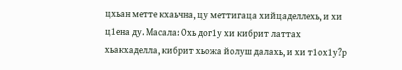цхьан метте кхаьчна, цу меттигаца хийцаделлехь, и хи ц1ена ду. Масала: Охь дог1у хи кибрит латтах хьакхаделла, кибрит хьожа йолуш далахь, и хи т1ох1у?р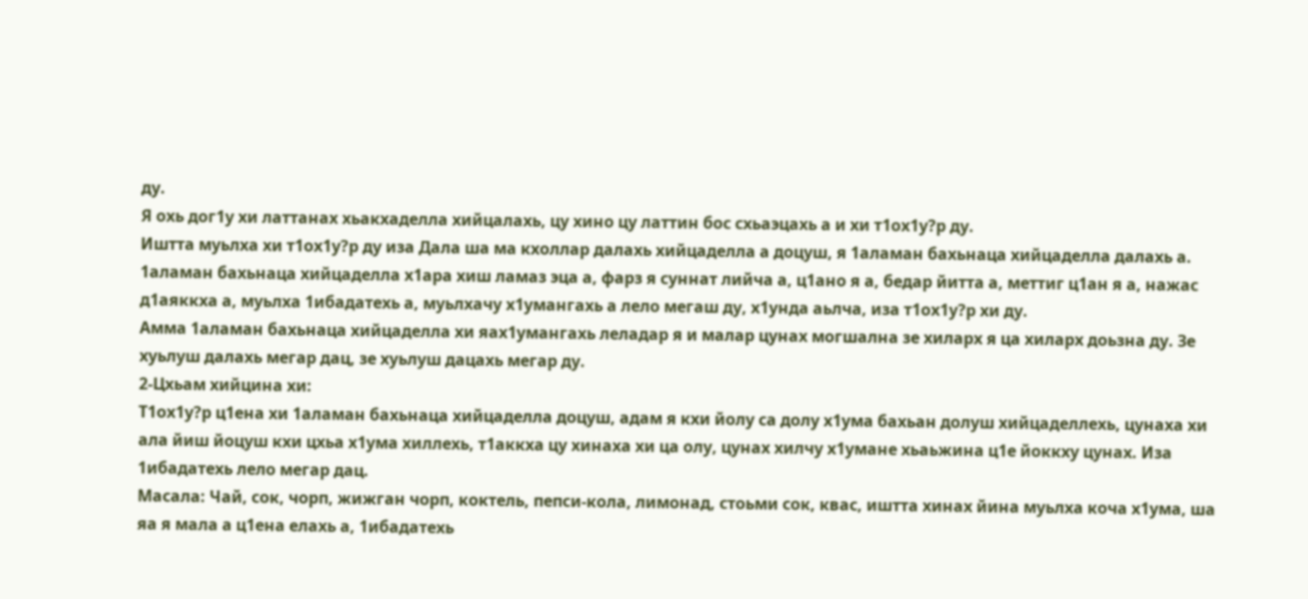ду.
Я охь дог1у хи латтанах хьакхаделла хийцалахь, цу хино цу латтин бос схьаэцахь а и хи т1ох1у?р ду.
Иштта муьлха хи т1ох1у?р ду иза Дала ша ма кхоллар далахь хийцаделла а доцуш, я 1аламан бахьнаца хийцаделла далахь а.
1аламан бахьнаца хийцаделла х1ара хиш ламаз эца а, фарз я суннат лийча а, ц1ано я а, бедар йитта а, меттиг ц1ан я а, нажас д1аяккха а, муьлха 1ибадатехь а, муьлхачу х1умангахь а лело мегаш ду, х1унда аьлча, иза т1ох1у?р хи ду.
Амма 1аламан бахьнаца хийцаделла хи яах1умангахь леладар я и малар цунах могшална зе хиларх я ца хиларх доьзна ду. Зе хуьлуш далахь мегар дац, зе хуьлуш дацахь мегар ду.
2-Цхьам хийцина хи:
Т1ох1у?р ц1ена хи 1аламан бахьнаца хийцаделла доцуш, адам я кхи йолу са долу х1ума бахьан долуш хийцаделлехь, цунаха хи ала йиш йоцуш кхи цхьа х1ума хиллехь, т1аккха цу хинаха хи ца олу, цунах хилчу х1умане хьаьжина ц1е йоккху цунах. Иза 1ибадатехь лело мегар дац.
Масала: Чай, сок, чорп, жижган чорп, коктель, пепси-кола, лимонад, стоьми сок, квас, иштта хинах йина муьлха коча х1ума, ша яа я мала а ц1ена елахь а, 1ибадатехь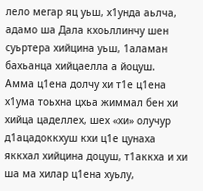лело мегар яц уьш, х1унда аьлча, адамо ша Дала кхоьллинчу шен суьртера хийцина уьш, 1аламан бахьанца хийцаелла а йоцуш.
Амма ц1ена долчу хи т1е ц1ена х1ума тоьхна цхьа жиммал бен хи хийца цаделлех, шех «хи» олучур д1ацадоккхуш кхи ц1е цунаха яккхал хийцина доцуш, т1аккха и хи ша ма хилар ц1ена хуьлу,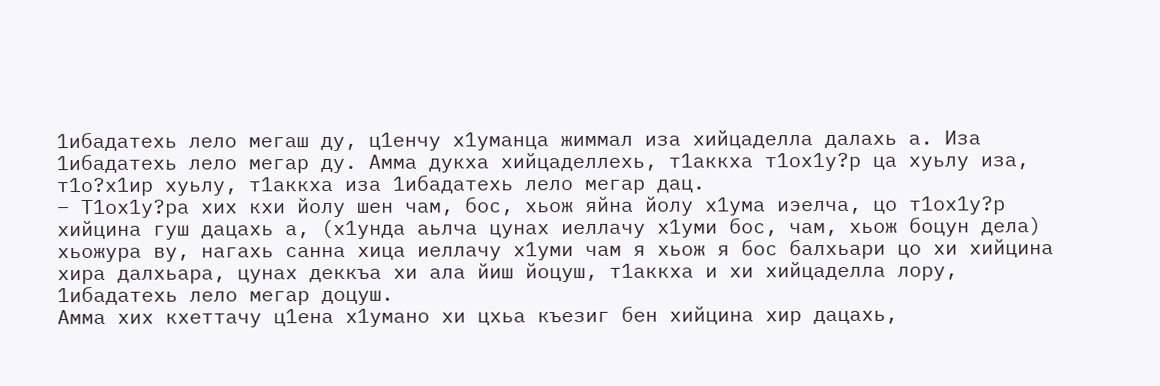1ибадатехь лело мегаш ду, ц1енчу х1уманца жиммал иза хийцаделла далахь а. Иза 1ибадатехь лело мегар ду. Амма дукха хийцаделлехь, т1аккха т1ох1у?р ца хуьлу иза, т1о?х1ир хуьлу, т1аккха иза 1ибадатехь лело мегар дац.
– Т1ох1у?ра хих кхи йолу шен чам, бос, хьож яйна йолу х1ума иэелча, цо т1ох1у?р хийцина гуш дацахь а, (х1унда аьлча цунах иеллачу х1уми бос, чам, хьож боцун дела) хьожура ву, нагахь санна хица иеллачу х1уми чам я хьож я бос балхьари цо хи хийцина хира далхьара, цунах деккъа хи ала йиш йоцуш, т1аккха и хи хийцаделла лору, 1ибадатехь лело мегар доцуш.
Амма хих кхеттачу ц1ена х1умано хи цхьа къезиг бен хийцина хир дацахь,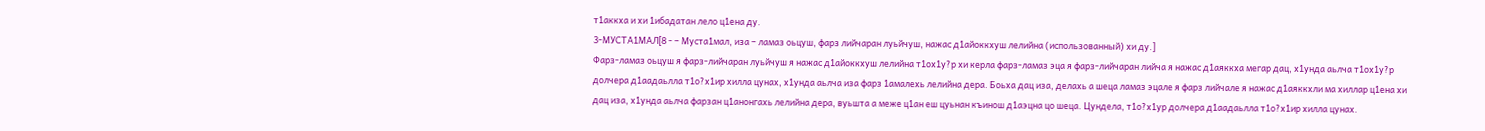т1аккха и хи 1ибадатан лело ц1ена ду.
3-МУСТА1МАЛ[8 - – Муста1мал, иза – ламаз оьцуш, фарз лийчаран луьйчуш, нажас д1айоккхуш лелийна (использованный) хи ду.]
Фарз-ламаз оьцуш я фарз-лийчаран луьйчуш я нажас д1айоккхуш лелийна т1ох1у?р хи керла фарз-ламаз эца я фарз-лийчаран лийча я нажас д1аяккха мегар дац, х1унда аьлча т1ох1у?р долчера д1аадаьлла т1о?х1ир хилла цунах, х1унда аьлча иза фарз 1амалехь лелийна дера. Боьха дац иза, делахь а шеца ламаз эцале я фарз лийчале я нажас д1аяккхли ма хиллар ц1ена хи дац иза, х1унда аьлча фарзан ц1анонгахь лелийна дера, вуьшта а меже ц1ан еш цуьнан къинош д1аэцна цо шеца. Цундела, т1о?х1ур долчера д1аадаьлла т1о?х1ир хилла цунах.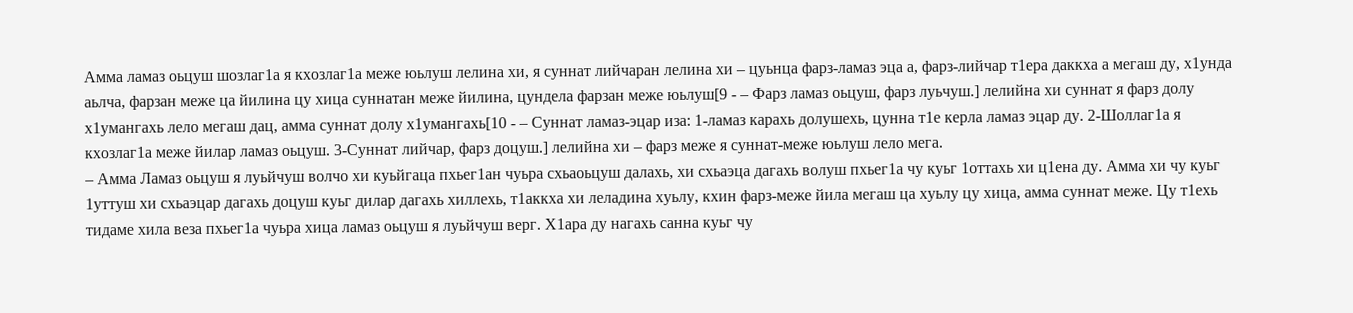Амма ламаз оьцуш шозлаг1а я кхозлаг1а меже юьлуш лелина хи, я суннат лийчаран лелина хи – цуьнца фарз-ламаз эца а, фарз-лийчар т1ера даккха а мегаш ду, х1унда аьлча, фарзан меже ца йилина цу хица суннатан меже йилина, цундела фарзан меже юьлуш[9 - – Фарз ламаз оьцуш, фарз луьчуш.] лелийна хи суннат я фарз долу х1умангахь лело мегаш дац, амма суннат долу х1умангахь[10 - – Суннат ламаз-эцар иза: 1-ламаз карахь долушехь, цунна т1е керла ламаз эцар ду. 2-Шоллаг1а я кхозлаг1а меже йилар ламаз оьцуш. 3-Суннат лийчар, фарз доцуш.] лелийна хи – фарз меже я суннат-меже юьлуш лело мега.
– Амма Ламаз оьцуш я луьйчуш волчо хи куьйгаца пхьег1ан чуьра схьаоьцуш далахь, хи схьаэца дагахь волуш пхьег1а чу куьг 1оттахь хи ц1ена ду. Амма хи чу куьг 1уттуш хи схьаэцар дагахь доцуш куьг дилар дагахь хиллехь, т1аккха хи леладина хуьлу, кхин фарз-меже йила мегаш ца хуьлу цу хица, амма суннат меже. Цу т1ехь тидаме хила веза пхьег1а чуьра хица ламаз оьцуш я луьйчуш верг. Х1ара ду нагахь санна куьг чу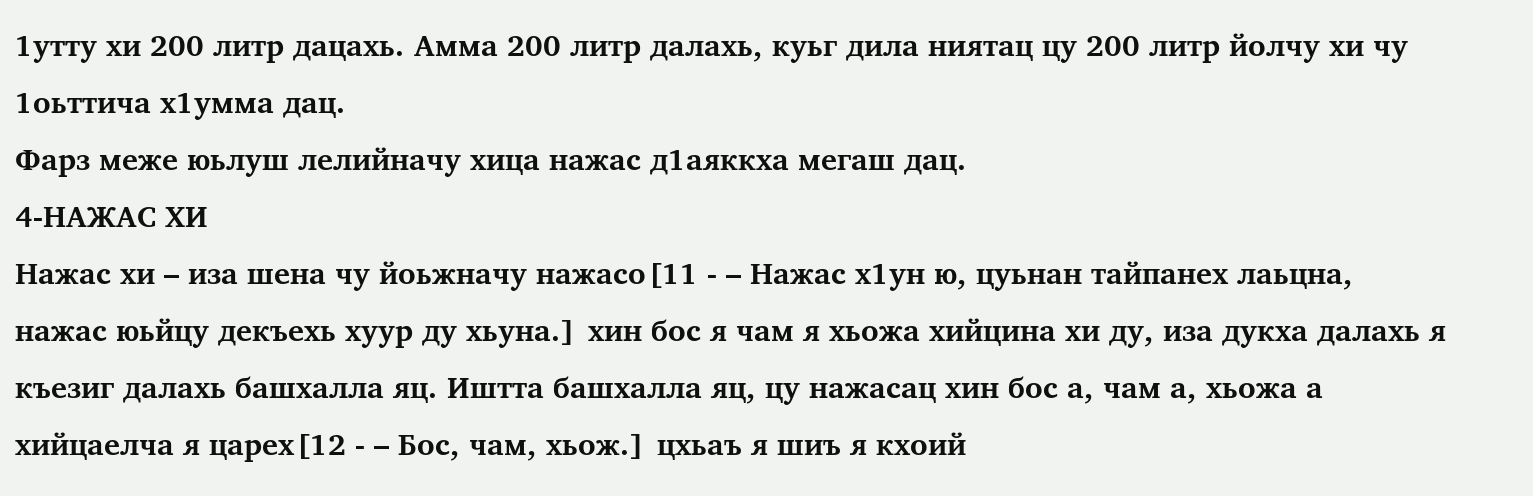1утту хи 200 литр дацахь. Амма 200 литр далахь, куьг дила ниятац цу 200 литр йолчу хи чу 1оьттича х1умма дац.
Фарз меже юьлуш лелийначу хица нажас д1аяккха мегаш дац.
4-НАЖАС ХИ
Нажас хи – иза шена чу йоьжначу нажасо[11 - – Нажас х1ун ю, цуьнан тайпанех лаьцна, нажас юьйцу декъехь хуур ду хьуна.] хин бос я чам я хьожа хийцина хи ду, иза дукха далахь я къезиг далахь башхалла яц. Иштта башхалла яц, цу нажасац хин бос а, чам а, хьожа а хийцаелча я царех[12 - – Бос, чам, хьож.] цхьаъ я шиъ я кхоий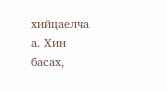хийцаелча а. Хин басах,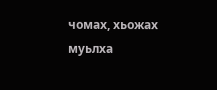чомах, хьожах муьлха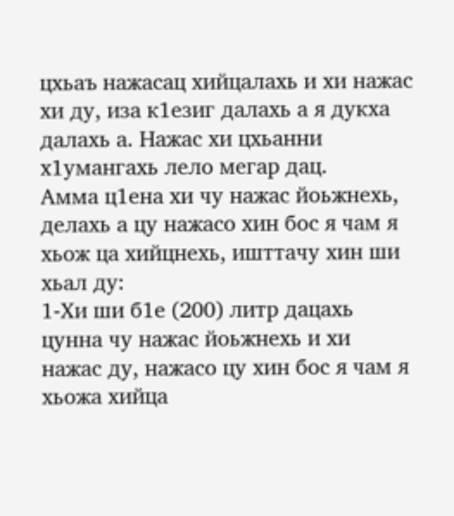цхьаъ нажасац хийцалахь и хи нажас хи ду, иза к1езиг далахь а я дукха далахь а. Нажас хи цхьанни х1умангахь лело мегар дац.
Амма ц1ена хи чу нажас йоьжнехь, делахь а цу нажасо хин бос я чам я хьож ца хийцнехь, ишттачу хин ши хьал ду:
1-Хи ши б1е (200) литр дацахь цунна чу нажас йоьжнехь и хи нажас ду, нажасо цу хин бос я чам я хьожа хийца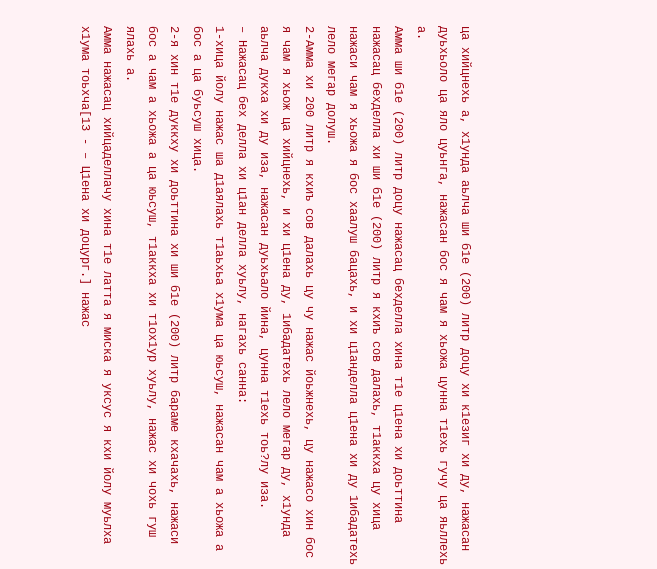ца хийцнехь а, х1унда аьлча ши б1е (200) литр доцу хи к1езиг хи ду, нажасан дуьхьоло ца яло цуьнга, нажасан бос я чам я хьожа цунна т1ехь гучу ца яьллехь а.
Амма ши б1е (200) литр доцу нажасац бехделла хина т1е ц1ена хи доьттина нажасац бехделла хи ши б1е (200) литр я кхиъ сов далахь, т1аккха цу хица нажаси чам я хьожа я бос хаалуш бацахь, и хи ц1анделла ц1ена хи ду 1ибадатехь лело мегар долуш.
2-Амма хи 200 литр я кхиъ сов далахь цу чу нажас йоьжнехь, цу нажасо хин бос я чам я хьож ца хийцнехь, и хи ц1ена ду, 1ибадатехь лело мегар ду, х1унда аьлча дукха хи ду иза, нажасан дуьхьало йина, цунна т1ехь тоь?лу иза.
– Нажасац бех делла хи ц1ан делла хуьлу, нагахь санна:
1-хица йолу нажас ша д1аялахь т1аьхьа х1ума ца юьсуш, нажасан чам а хьожа а бос а ца буьсуш хица.
2-я хин т1е дуккху хи доьттина хи ши б1е (200) литр бараме кхачахь, нажаси бос а чам а хьожа а ца юьсуш, т1аккха хи т1ох1ур хуьлу, нажас хи чохь гуш ялахь а.
Амма нажасац хийцаделлачу хина т1е латта я миска я уксус я кхи йолу муьлха х1ума тоьхча[13 - – Ц1ена хи доцург.] нажас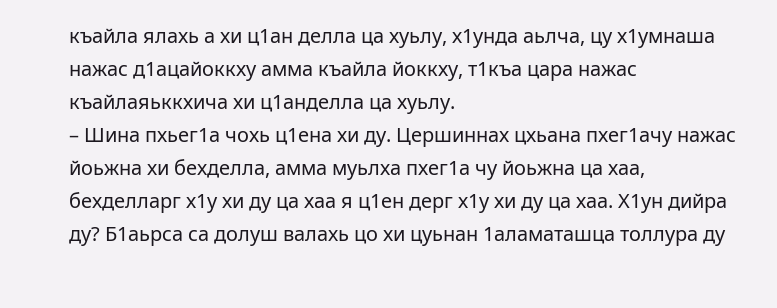къайла ялахь а хи ц1ан делла ца хуьлу, х1унда аьлча, цу х1умнаша нажас д1ацайоккху амма къайла йоккху, т1къа цара нажас къайлаяьккхича хи ц1анделла ца хуьлу.
– Шина пхьег1а чохь ц1ена хи ду. Цершиннах цхьана пхег1ачу нажас йоьжна хи бехделла, амма муьлха пхег1а чу йоьжна ца хаа, бехделларг х1у хи ду ца хаа я ц1ен дерг х1у хи ду ца хаа. Х1ун дийра ду? Б1аьрса са долуш валахь цо хи цуьнан 1аламаташца толлура ду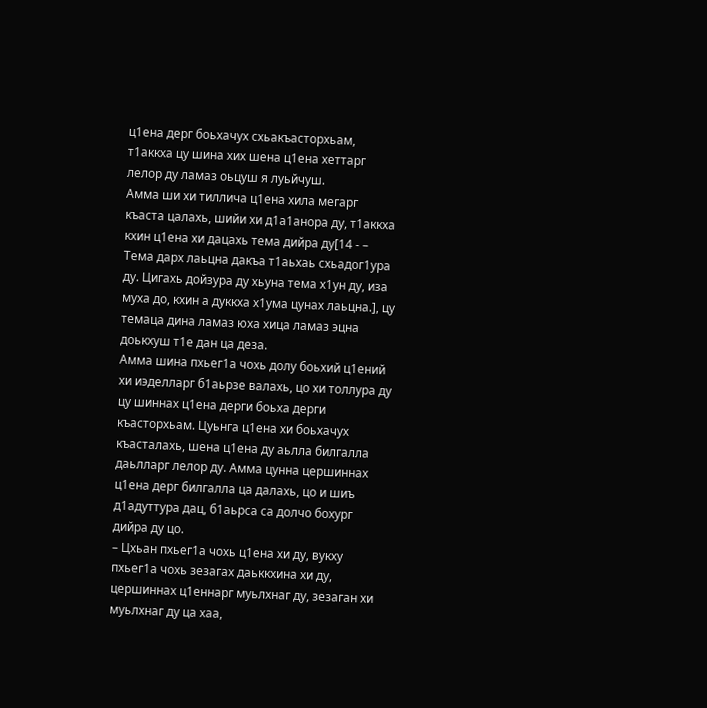ц1ена дерг боьхачух схьакъасторхьам, т1аккха цу шина хих шена ц1ена хеттарг лелор ду ламаз оьцуш я луьйчуш.
Амма ши хи тиллича ц1ена хила мегарг къаста цалахь, шийи хи д1а1анора ду, т1аккха кхин ц1ена хи дацахь тема дийра ду[14 - – Тема дарх лаьцна дакъа т1аьхаь схьадог1ура ду. Цигахь дойзура ду хьуна тема х1ун ду, иза муха до, кхин а дуккха х1ума цунах лаьцна.], цу темаца дина ламаз юха хица ламаз эцна доькхуш т1е дан ца деза.
Амма шина пхьег1а чохь долу боьхий ц1ений хи иэделларг б1аьрзе валахь, цо хи толлура ду цу шиннах ц1ена дерги боьха дерги къасторхьам. Цуьнга ц1ена хи боьхачух къасталахь, шена ц1ена ду аьлла билгалла даьлларг лелор ду. Амма цунна цершиннах ц1ена дерг билгалла ца далахь, цо и шиъ д1адуттура дац, б1аьрса са долчо бохург дийра ду цо.
– Цхьан пхьег1а чохь ц1ена хи ду, вукху пхьег1а чохь зезагах даьккхина хи ду, цершиннах ц1еннарг муьлхнаг ду, зезаган хи муьлхнаг ду ца хаа,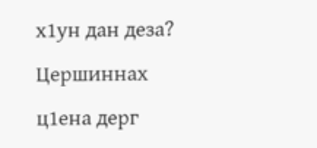х1ун дан деза?
Цершиннах ц1ена дерг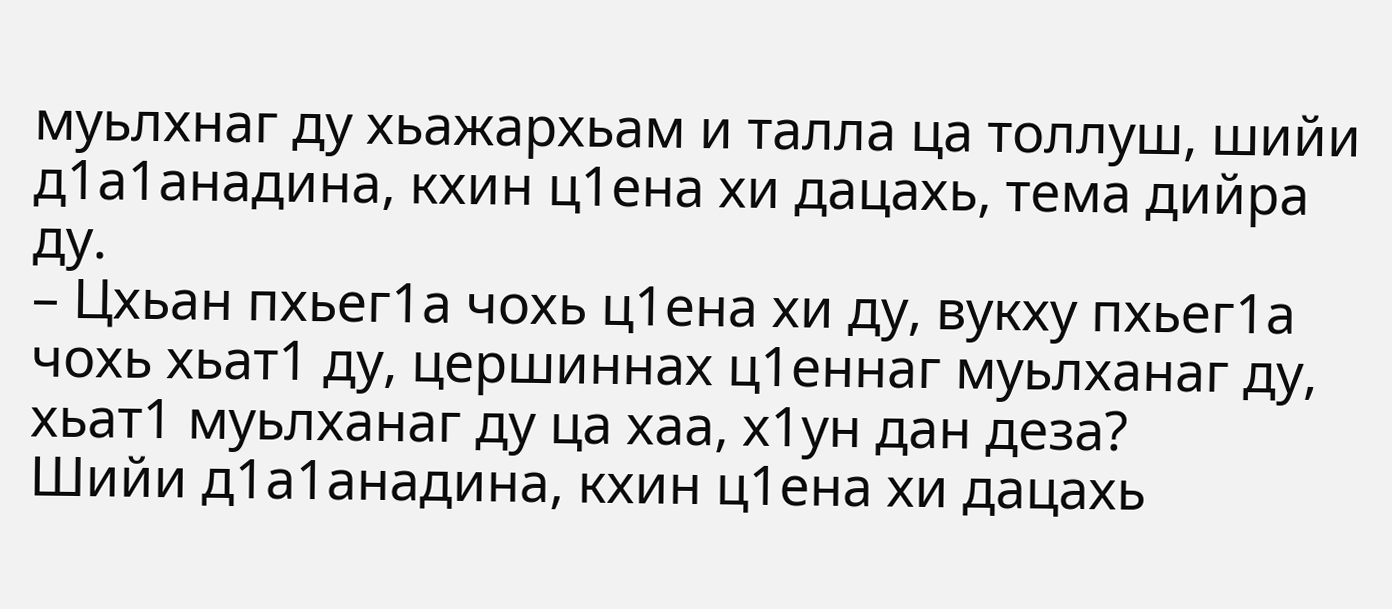муьлхнаг ду хьажархьам и талла ца толлуш, шийи д1а1анадина, кхин ц1ена хи дацахь, тема дийра ду.
– Цхьан пхьег1а чохь ц1ена хи ду, вукху пхьег1а чохь хьат1 ду, цершиннах ц1еннаг муьлханаг ду, хьат1 муьлханаг ду ца хаа, х1ун дан деза?
Шийи д1а1анадина, кхин ц1ена хи дацахь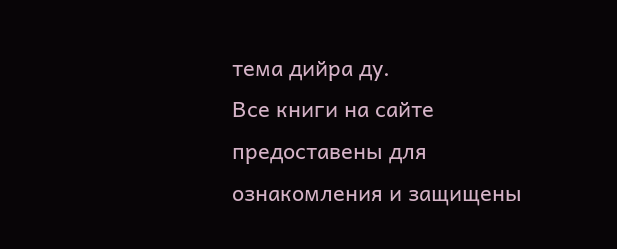тема дийра ду.
Все книги на сайте предоставены для ознакомления и защищены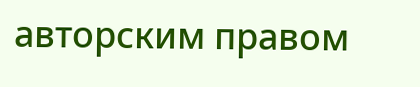авторским правом